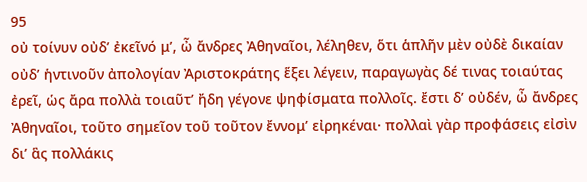95
οὐ τοίνυν οὐδʼ ἐκεῖνό μʼ, ὦ ἄνδρες Ἀθηναῖοι, λέληθεν, ὅτι ἁπλῆν μὲν οὐδὲ δικαίαν οὐδʼ ἡντινοῦν ἀπολογίαν Ἀριστοκράτης ἕξει λέγειν, παραγωγὰς δέ τινας τοιαύτας ἐρεῖ, ὡς ἄρα πολλὰ τοιαῦτʼ ἤδη γέγονε ψηφίσματα πολλοῖς. ἔστι δʼ οὐδέν, ὦ ἄνδρες Ἀθηναῖοι, τοῦτο σημεῖον τοῦ τοῦτον ἔννομʼ εἰρηκέναι· πολλαὶ γὰρ προφάσεις εἰσὶν διʼ ἃς πολλάκις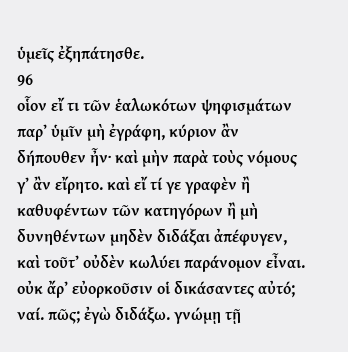ὑμεῖς ἐξηπάτησθε.
96
οἷον εἴ τι τῶν ἑαλωκότων ψηφισμάτων παρʼ ὑμῖν μὴ ἐγράφη, κύριον ἂν δήπουθεν ἦν· καὶ μὴν παρὰ τοὺς νόμους γʼ ἂν εἴρητο. καὶ εἴ τί γε γραφὲν ἢ καθυφέντων τῶν κατηγόρων ἢ μὴ δυνηθέντων μηδὲν διδάξαι ἀπέφυγεν, καὶ τοῦτʼ οὐδὲν κωλύει παράνομον εἶναι. οὐκ ἄρʼ εὐορκοῦσιν οἱ δικάσαντες αὐτό; ναί. πῶς; ἐγὼ διδάξω. γνώμῃ τῇ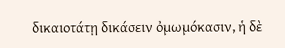δικαιοτάτῃ δικάσειν ὀμωμόκασιν, ἡ δὲ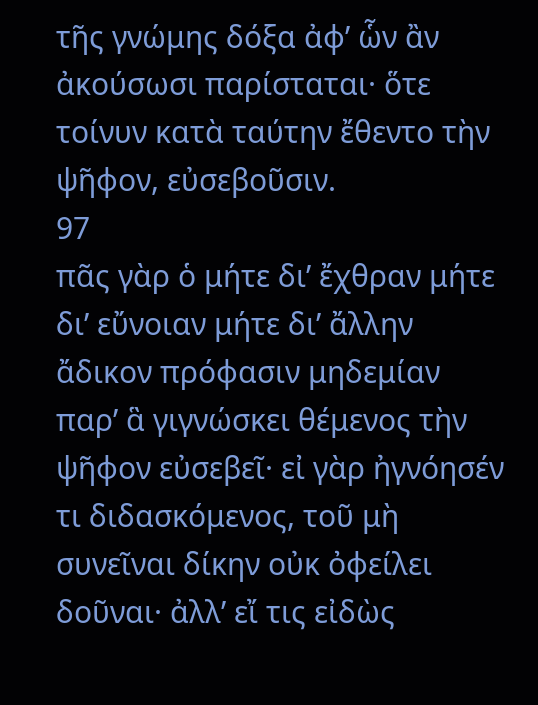τῆς γνώμης δόξα ἀφʼ ὧν ἂν ἀκούσωσι παρίσταται· ὅτε τοίνυν κατὰ ταύτην ἔθεντο τὴν ψῆφον, εὐσεβοῦσιν.
97
πᾶς γὰρ ὁ μήτε διʼ ἔχθραν μήτε διʼ εὔνοιαν μήτε διʼ ἄλλην ἄδικον πρόφασιν μηδεμίαν παρʼ ἃ γιγνώσκει θέμενος τὴν ψῆφον εὐσεβεῖ· εἰ γὰρ ἠγνόησέν τι διδασκόμενος, τοῦ μὴ συνεῖναι δίκην οὐκ ὀφείλει δοῦναι· ἀλλʼ εἴ τις εἰδὼς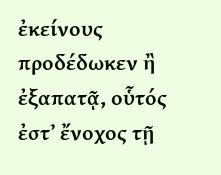ἐκείνους προδέδωκεν ἢ ἐξαπατᾷ, οὗτός ἐστʼ ἔνοχος τῇ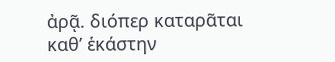ἀρᾷ. διόπερ καταρᾶται καθʼ ἑκάστην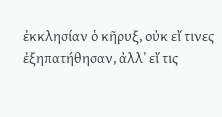ἐκκλησίαν ὁ κῆρυξ, οὐκ εἴ τινες ἐξηπατήθησαν, ἀλλʼ εἴ τις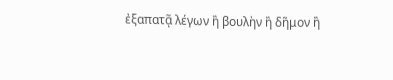ἐξαπατᾷ λέγων ἢ βουλὴν ἢ δῆμον ἢ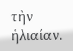τὴν ἡλιαίαν.